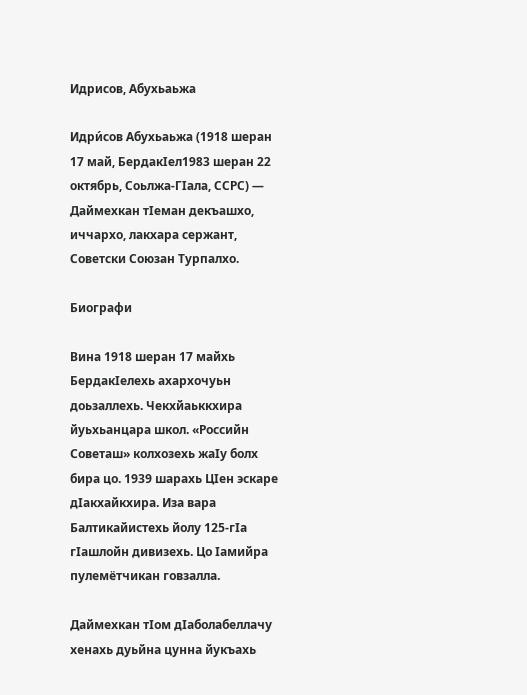Идрисов, Абухьаьжа

Идри́сов Абухьаьжа (1918 шеран 17 май, БердакӀел1983 шеран 22 октябрь, Соьлжа-ГӀала, ССРС) — Даймехкан тӀеман декъашхо, иччархо, лакхара сержант, Советски Союзан Турпалхо.

Биографи

Вина 1918 шеран 17 майхь БердакӀелехь ахархочуьн доьзаллехь. Чекхйаьккхира йуьхьанцара школ. «Российн Советаш» колхозехь жаӀу болх бира цо. 1939 шарахь ЦӀен эскаре дӀакхайкхира. Иза вара Балтикайистехь йолу 125-гӀа гӀашлойн дивизехь. Цо Ӏамийра пулемётчикан говзалла.

Даймехкан тӀом дӀаболабеллачу хенахь дуьйна цунна йукъахь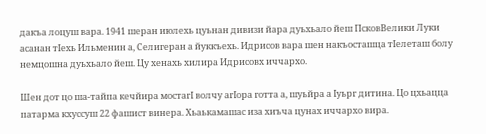дакъа лоцуш вара. 1941 шеран июлехь цуьнан дивизи йара дуьхьало йеш ПсковВелики Луки асанан тӀехь Ильменин а, Селигеран а йуккъехь. Идрисов вара шен накъосташца тӀелеташ болу немцошна дуьхьало йеш. Цу хенахь хилира Идрисовх иччархо.

Шен дот цо ша-тайпа кечйира мостагӀ волчу агӀора готта а, шуьйра а Ӏуьрг дитина. Цо цхьацца патарма кхуссуш 22 фашист винера. Хьаькамашас иза хиъча цунах иччархо вира.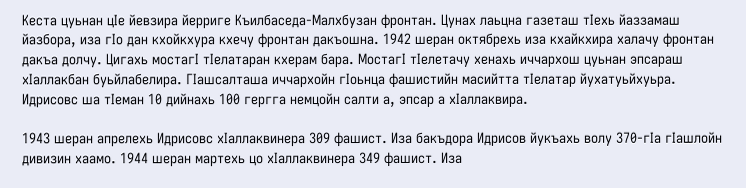Кеста цуьнан цӀе йевзира йерриге Къилбаседа-Малхбузан фронтан. Цунах лаьцна газеташ тӀехь йаззамаш йазбора, иза гӀо дан кхойкхура кхечу фронтан дакъошна. 1942 шеран октябрехь иза кхайкхира халачу фронтан дакъа долчу. Цигахь мостагӀ тӀелатаран кхерам бара. МостагӀ тӀелетачу хенахь иччархош цуьнан эпсараш хӀаллакбан буьйлабелира. ГӀашсалташа иччархойн гӀоьнца фашистийн масийтта тӀелатар йухатуьйхуьра. Идрисовс ша тӀеман 10 дийнахь 100 гергга немцойн салти а, эпсар а хӀаллаквира.

1943 шеран апрелехь Идрисовс хӀаллаквинера 309 фашист. Иза бакъдора Идрисов йукъахь волу 370-гӀа гӀашлойн дивизин хаамо. 1944 шеран мартехь цо хӀаллаквинера 349 фашист. Иза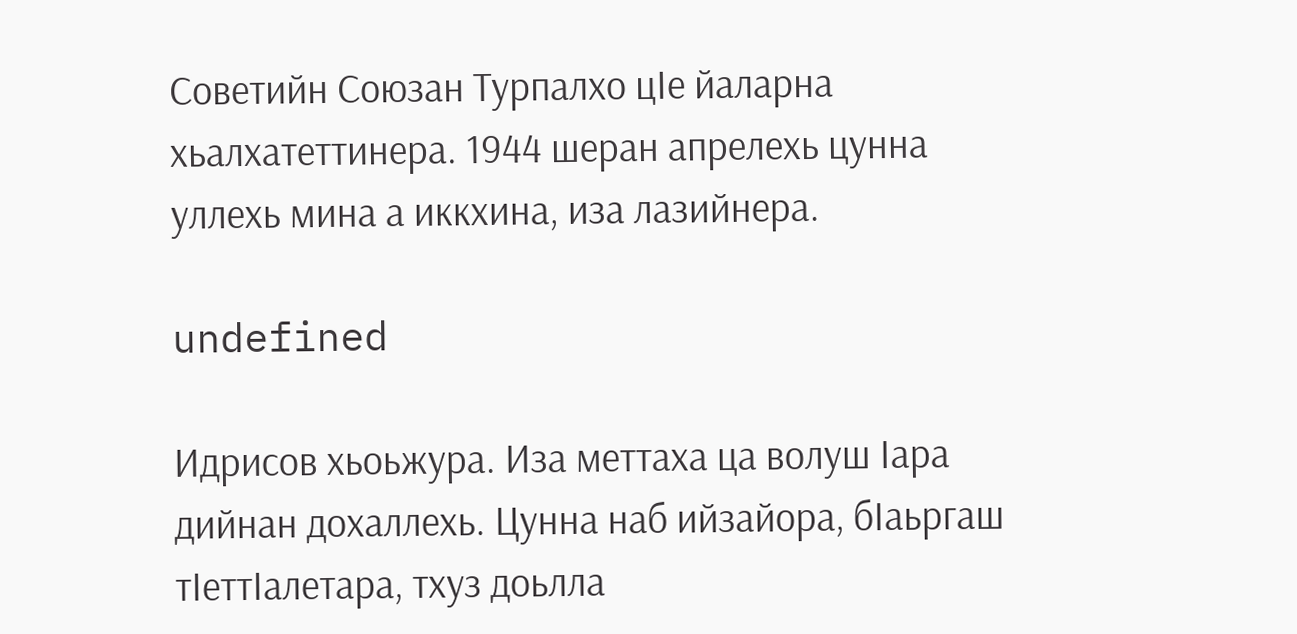Советийн Союзан Турпалхо цӀе йаларна хьалхатеттинера. 1944 шеран апрелехь цунна уллехь мина а иккхина, иза лазийнера.

undefined

Идрисов хьоьжура. Иза меттаха ца волуш Ӏара дийнан дохаллехь. Цунна наб ийзайора, бӀаьргаш тӀеттӀалетара, тхуз доьлла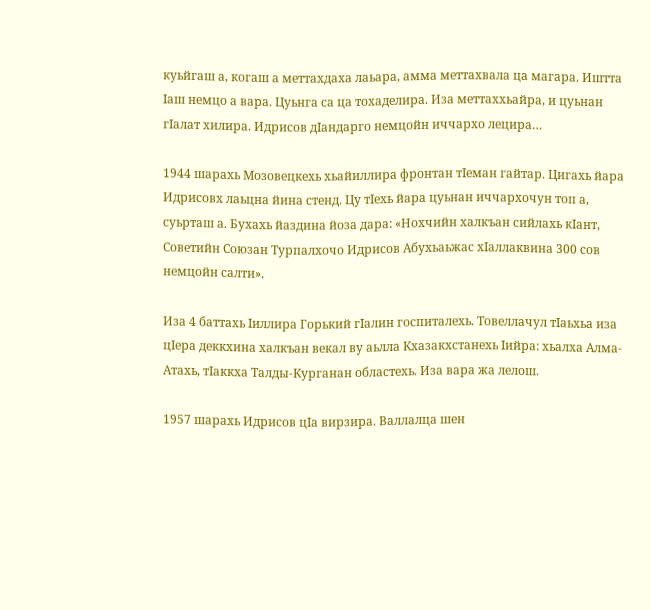куьйгаш а, когаш а меттахдаха лаьара, амма меттахвала ца магара. Иштта Ӏаш немцо а вара. Цуьнга са ца тохаделира. Иза меттаххьайра, и цуьнан гӀалат хилира. Идрисов дӀандарго немцойн иччархо лецира…

1944 шарахь Мозовецкехь хьайиллира фронтан тӀеман гайтар. Цигахь йара Идрисовх лаьцна йина стенд. Цу тӀехь йара цуьнан иччархочун топ а, суьрташ а. Бухахь йаздина йоза дара: «Нохчийн халкъан сийлахь кӀант, Советийн Союзан Турпалхочо Идрисов Абухьаьжас хӀаллаквина 300 сов немцойн салти».

Иза 4 баттахь Ӏиллира Горький гӀалин госпиталехь. Товеллачул тӀаьхьа иза цӀера деккхина халкъан векал ву аьлла Кхазакхстанехь Ӏийра: хьалха Алма-Атахь, тӀаккха Талды-Курганан областехь. Иза вара жа лелош.

1957 шарахь Идрисов цӀа вирзира. Валлалца шен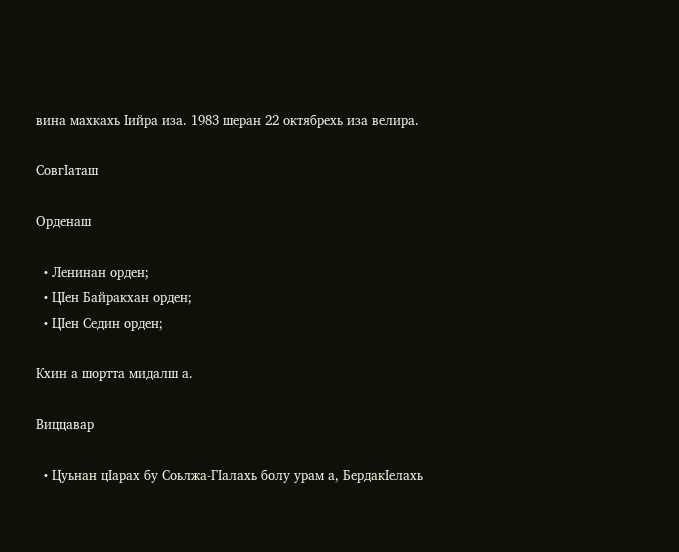вина махкахь Ӏийра иза. 1983 шеран 22 октябрехь иза велира.

СовгӀаташ

Орденаш

  • Ленинан орден;
  • ЦӀен Байракхан орден;
  • ЦӀен Седин орден;

Кхин а шортта мидалш а.

Виццавар

  • Цуьнан цӀарах бу Соьлжа-ГӀалахь болу урам а, БердакӀелахь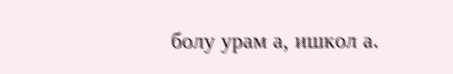болу урам а, ишкол а.